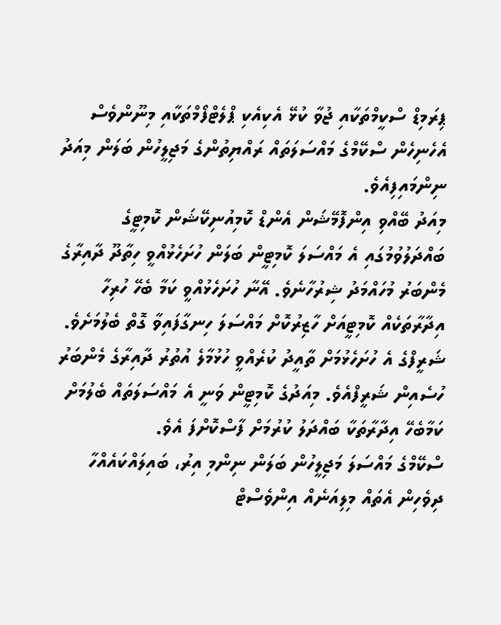ޕިރަމިޑް ސްކީމްތަކާއި ޖުވާ ކުޅޭ އެކިއެކި ޕްލެޓްފޯމްތަކާއި މިނޫންވެސް އެހެނިހެން ސްކޭމްގެ މައްސަލަތައް ރައްޔިތުންގެ މަޖިލީހުން ބަލަން މިއަދު ނިންމައިފިއެވެ.
މިއަދު ބޭއްވި އިންފޮމޭޝަން އެންޑް ކޮމިއުނިކޭޝަން ކޮމިޓީގެ ބައްދަލުވުމުގައި އެ މައްސަލަ ކޮމިޓީން ބަލަން ހުށަހެޅުއްވީ ހިތާދޫ ދާއިރާގެ މެންބަރު މުހައްމަދު ޝިރުހާނެވެ. އޭނާ ހުށަހެޅުއްވީ ކަމާ ބެހޭ ހުރިހާ އިދާރާތަކެއް ކޮމިޓީއަށް ހާޒިރުކޮށް މައްސަލަ ހިނގާފައިވާ ގޮތް ބެލުމަށެވެ.
ޝަރީފްގެ އެ ހުށަހެޅުމަށް ތާއީދު ކުރެއްވީ ހުޅުމާލެ އުތުރު ދާއިރާގެ މެންބަރު ހުސެއިން ޝަރީފްއެވެ. މިއަދުގެ ކޮމިޓީން ވަނީ އެ މައްސަލަތައް ބެލުމަށް ކަމާބެހޭ އިދާރާތަކާ ބައްދަލު ކުރުމަށް ފާސްކޮށްފަ އެވެ.
ސްކޭމްގެ މައްސަލަ މަޖިލީހުން ބަލަން ނިންމި އިރު، ބައިލައްކައެއްހާ ދިވެހިން އެތައް މިލިއަނެއް އިންވެސްޓް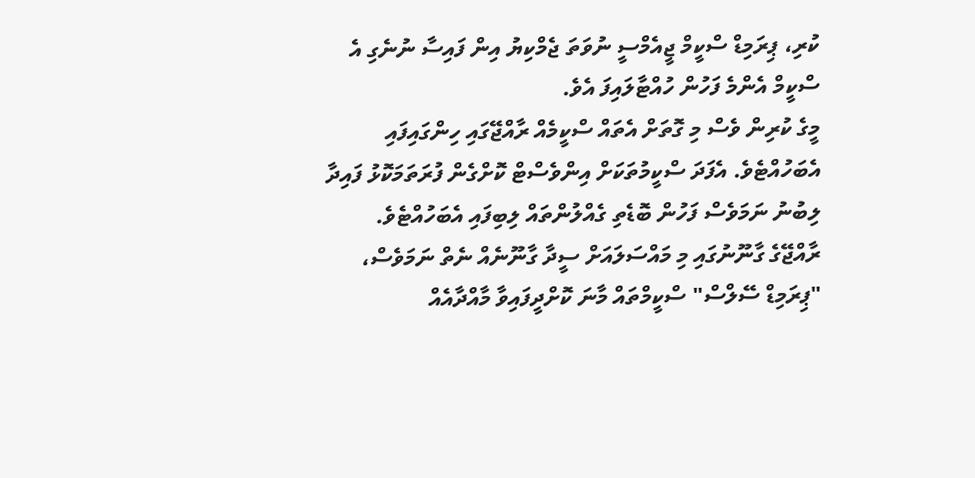ކުރި، ޕިރަމިޑް ސްކީމް ޖީއެމްސީ ނުވަތަ ޖެމްކިޔު އިން ފައިސާ ނުނެގި އެ ސްކީމް އެންމެ ފަހުން ހުއްޓާލައިފަ އެވެ.
މީގެ ކުރިން ވެސް މި ގޮތަށް އެތައް ސްކީމެއް ރާއްޖޭގައި ހިންގައިފައި އެބަހުއްޓެވެ. އެފަދަ ސްކީމުތަކަށް އިންވެސްޓް ކޮށްގެން ފުރަތަމަކޮޅު ފައިދާ ލިބުނު ނަމަވެސް ފަހުން ބޮޑެތި ގެއްލުންތައް ލިބިފައި އެބަހުއްޓެވެ.
ރާއްޖޭގެ ގާނޫނުގައި މި މައްސަލައަށް ސީދާ ގާނޫނެއް ނެތް ނަމަވެސް، "ޕިރަމިޑް ސޭލްސް" ސްކީމްތައް މާނަ ކޮށްދީފައިވާ މާއްދާއެއް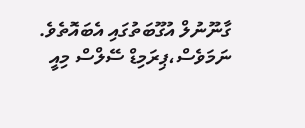ގާނޫނުލް އުގޫބަތުގައި އެބައޮތެވެ.
ނަމަވެސް،ޕިރަމިޑް ސޭލްސް މިއީ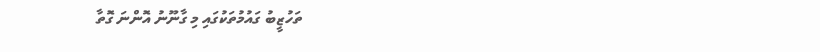ތަހުޒީބު ގައުމުތަކުގައި މި ގާނޫނު އޮންނަ ގޮތާ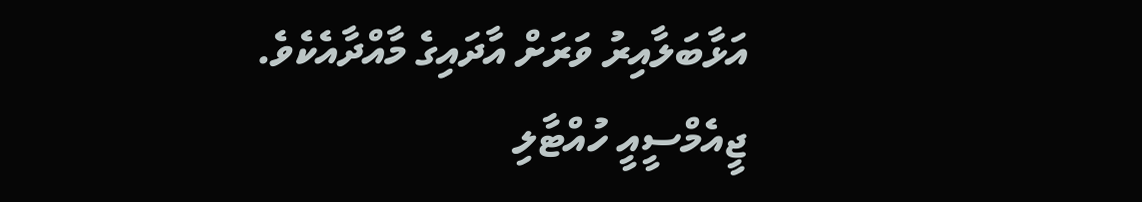އަޅާބަލާއިރު ވަރަށް އާދައިގެ މާއްދާއެކެވެ.
ޖީއެމްސީއީ ހުއްޓާލި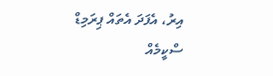އިރު، އެފަދަ އެތައް ޕިރަމިޑް ސްކީމެއް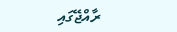ރާއްޖޭގައި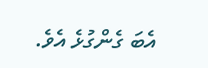އެބަ ގެންގުޅެ އެވެ.